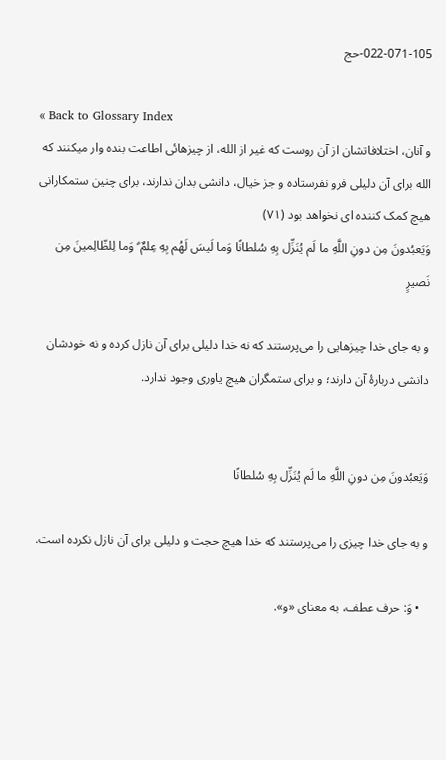022-071-105-حج

« Back to Glossary Index
و آنان، اختلافاتشان از آن روست که غیر از الله، از چیزهائی اطاعت بنده وار میکنند که الله برای آن دلیلی فرو نفرستاده و جز خیال، دانشی بدان ندارند، برای چنین ستمکارانی هیچ کمک کننده ای نخواهد بود (۷۱)
وَيَعبُدونَ مِن دونِ اللَّهِ ما لَم يُنَزِّل بِهِ سُلطانًا وَما لَيسَ لَهُم بِهِ عِلمٌ ۗ وَما لِلظّالِمينَ مِن نَصيرٍ

و به جای خدا چیزهایی را می‌پرستند که نه خدا دلیلی برای آن نازل کرده و نه خودشان دانشی دربارهٔ آن دارند؛ و برای ستمگران هیچ یاوری وجود ندارد.


وَيَعبُدونَ مِن دونِ اللَّهِ ما لَم يُنَزِّل بِهِ سُلطانًا

و به جای خدا چیزی را می‌پرستند که خدا هیچ حجت و دلیلی برای آن نازل نکرده است.

  • وَ: حرف عطف، به معنای «و».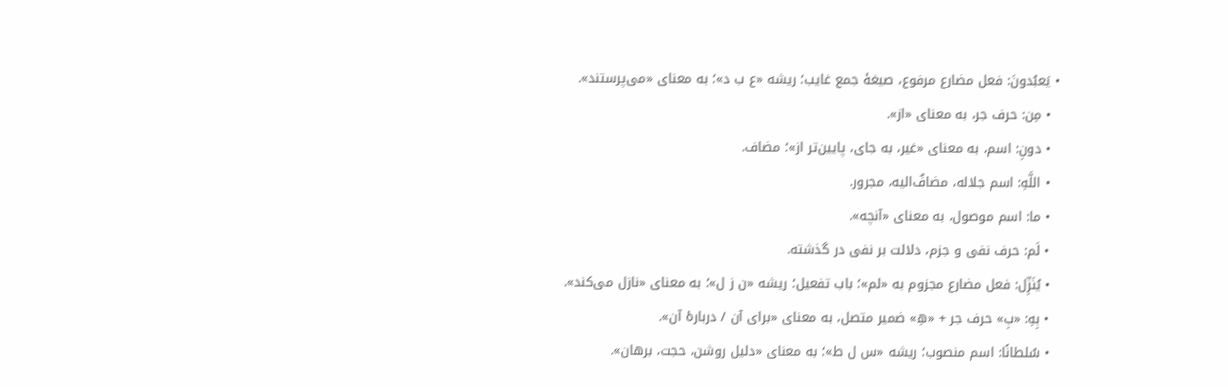• يَعبُدونَ: فعل مضارع مرفوع، صیغهٔ جمع غایب؛ ریشه «ع ب د»؛ به معنای «می‌پرستند».
  • مِن: حرف جر، به معنای «از».
  • دونِ: اسم، به معنای «غیر، به جای، پایین‌تر از»؛ مضاف.
  • اللَّهِ: اسم جلاله، مضافٌ‌الیه، مجرور.
  • ما: اسم موصول، به معنای «آنچه».
  • لَم: حرف نفی و جزم، دلالت بر نفی در گذشته.
  • يُنَزِّل: فعل مضارع مجزوم به «لم»؛ باب تفعیل؛ ریشه «ن ز ل»؛ به معنای «نازل می‌کند».
  • بِهِ: «بِ» حرف جر + «هِ» ضمیر متصل، به معنای «برای آن / دربارهٔ آن».
  • سُلطانًا: اسم منصوب؛ ریشه «س ل ط»؛ به معنای «دلیل روشن، حجت، برهان».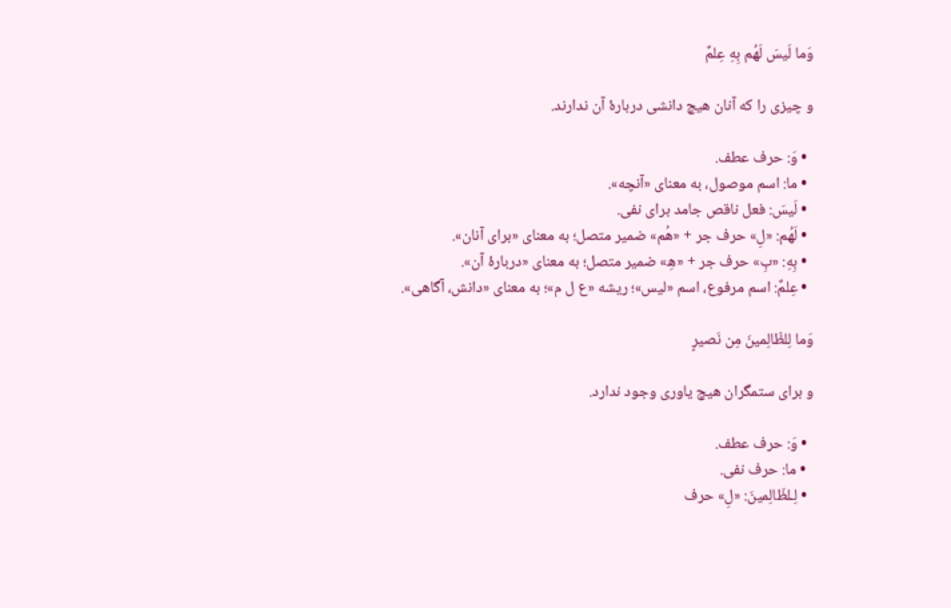وَما لَيسَ لَهُم بِهِ عِلمٌ

و چیزی را که آنان هیچ دانشی دربارهٔ آن ندارند.

  • وَ: حرف عطف.
  • ما: اسم موصول، به معنای «آنچه».
  • لَيسَ: فعل ناقص جامد برای نفی.
  • لَهُم: «لِ» حرف جر + «هُم» ضمیر متصل؛ به معنای «برای آنان».
  • بِهِ: «بِ» حرف جر + «هِ» ضمیر متصل؛ به معنای «دربارهٔ آن».
  • عِلمٌ: اسم مرفوع، اسم «لیس»؛ ریشه «ع ل م»؛ به معنای «دانش، آگاهی».

وَما لِلظّالِمينَ مِن نَصيرٍ

و برای ستمگران هیچ یاوری وجود ندارد.

  • وَ: حرف عطف.
  • ما: حرف نفی.
  • لِـلظّالِمينَ: «لِ» حرف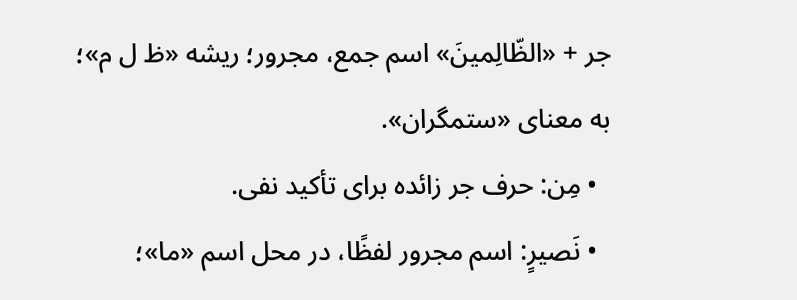جر + «الظّالِمينَ» اسم جمع، مجرور؛ ریشه «ظ ل م»؛ به معنای «ستمگران».
  • مِن: حرف جر زائده برای تأکید نفی.
  • نَصيرٍ: اسم مجرور لفظًا، در محل اسم «ما»؛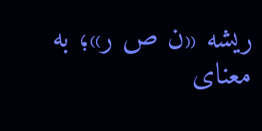ریشه «ن ص ر»؛ به معنای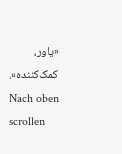«یاور، کمک‌کننده».
Nach oben scrollen